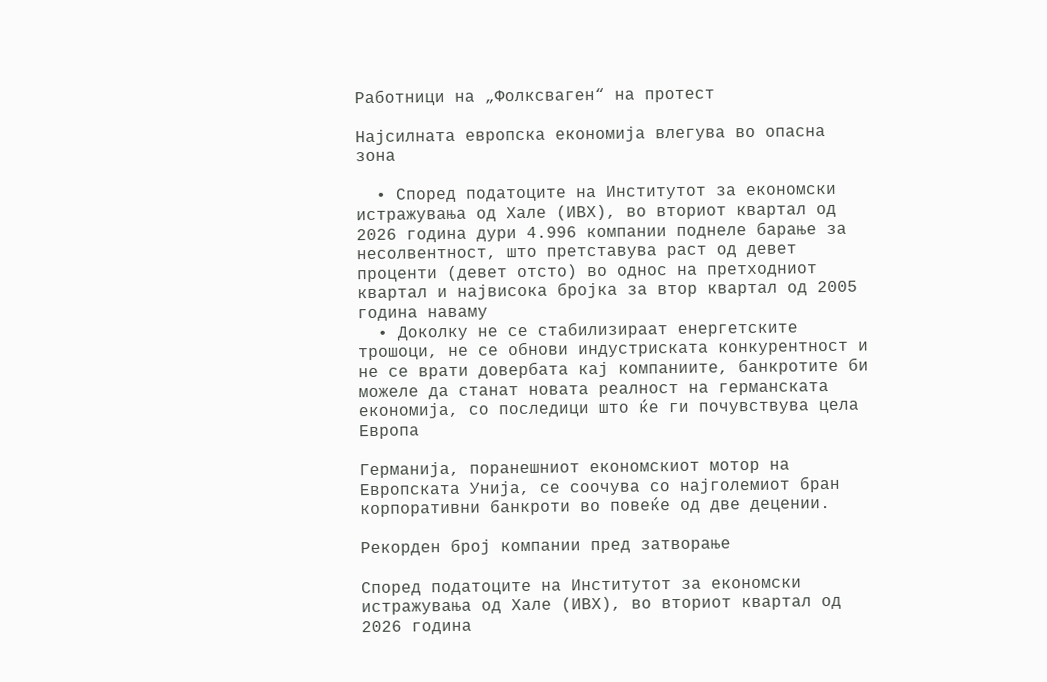Работници на „Фолксваген“ на протест

Најсилната европска економија влегува во опасна зона

  • Според податоците на Институтот за економски истражувања од Хале (ИВХ), во вториот квартал од 2026 година дури 4.996 компании поднеле барање за несолвентност, што претставува раст од девет проценти (девет отсто) во однос на претходниот квартал и највисока бројка за втор квартал од 2005 година наваму
  • Доколку не се стабилизираат енергетските трошоци, не се обнови индустриската конкурентност и не се врати довербата кај компаниите, банкротите би можеле да станат новата реалност на германската економија, со последици што ќе ги почувствува цела Европа

Германија, поранешниот економскиот мотор на Европската Унија, се соочува со најголемиот бран корпоративни банкроти во повеќе од две децении.

Рекорден број компании пред затворање

Според податоците на Институтот за економски истражувања од Хале (ИВХ), во вториот квартал од 2026 година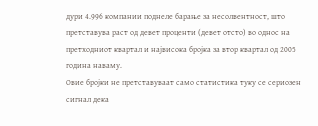дури 4.996 компании поднеле барање за несолвентност, што претставува раст од девет проценти (девет отсто) во однос на претходниот квартал и највисока бројка за втор квартал од 2005 година наваму.
Овие бројки не претставуваат само статистика туку се сериозен сигнал дека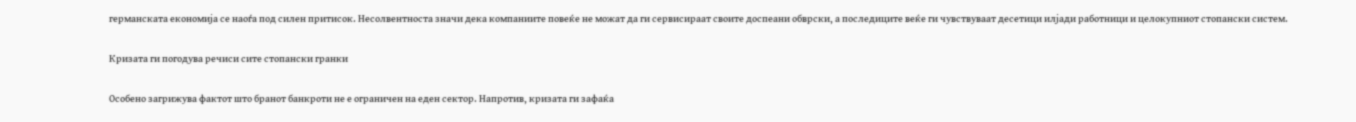германската економија се наоѓа под силен притисок. Несолвентноста значи дека компаниите повеќе не можат да ги сервисираат своите доспеани обврски, а последиците веќе ги чувствуваат десетици илјади работници и целокупниот стопански систем.

Кризата ги погодува речиси сите стопански гранки

Особено загрижува фактот што бранот банкроти не е ограничен на еден сектор. Напротив, кризата ги зафаќа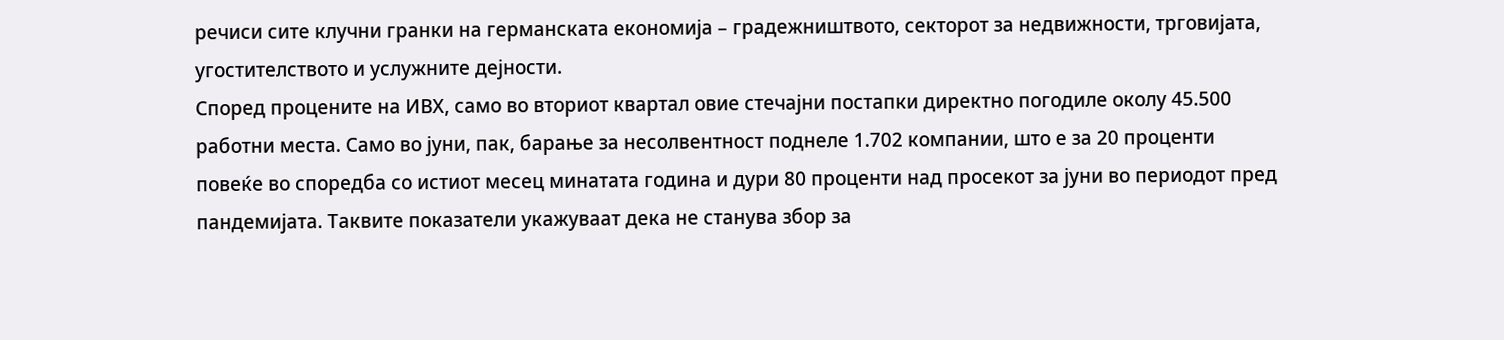речиси сите клучни гранки на германската економија – градежништвото, секторот за недвижности, трговијата, угостителството и услужните дејности.
Според процените на ИВХ, само во вториот квартал овие стечајни постапки директно погодиле околу 45.500 работни места. Само во јуни, пак, барање за несолвентност поднеле 1.702 компании, што е за 20 проценти повеќе во споредба со истиот месец минатата година и дури 80 проценти над просекот за јуни во периодот пред пандемијата. Таквите показатели укажуваат дека не станува збор за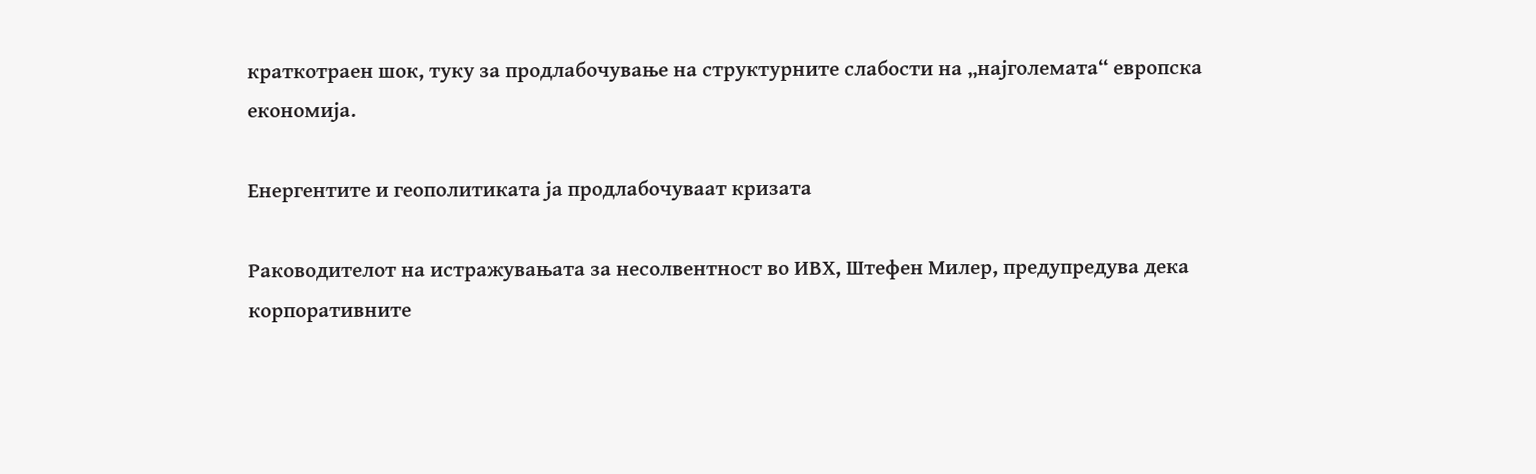краткотраен шок, туку за продлабочување на структурните слабости на „најголемата“ европска економија.

Енергентите и геополитиката ја продлабочуваат кризата

Раководителот на истражувањата за несолвентност во ИВХ, Штефен Милер, предупредува дека корпоративните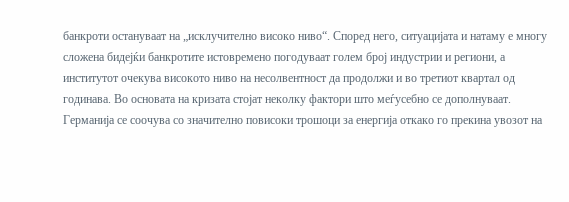банкроти остануваат на „исклучително високо ниво“. Според него, ситуацијата и натаму е многу сложена бидејќи банкротите истовремено погодуваат голем број индустрии и региони, а институтот очекува високото ниво на несолвентност да продолжи и во третиот квартал од годинава. Во основата на кризата стојат неколку фактори што меѓусебно се дополнуваат. Германија се соочува со значително повисоки трошоци за енергија откако го прекина увозот на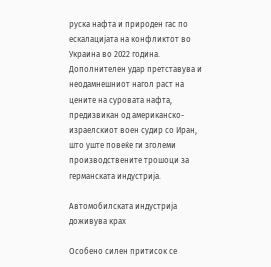руска нафта и природен гас по ескалацијата на конфликтот во Украина во 2022 година. Дополнителен удар претставува и неодамнешниот нагол раст на цените на суровата нафта, предизвикан од американско-израелскиот воен судир со Иран, што уште повеќе ги зголеми производствените трошоци за германската индустрија.

Автомобилската индустрија доживува крах

Особено силен притисок се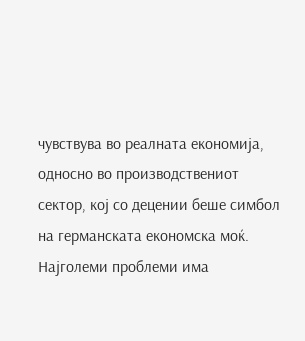чувствува во реалната економија, односно во производствениот сектор, кој со децении беше симбол на германската економска моќ. Најголеми проблеми има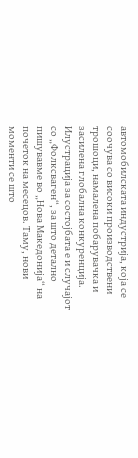автомобилската индустрија, која се соочува со високи производствени трошоци, намалена побарувачка и засилена глобална конкуренција.
Илустрација за состојбата е и случајот со „Фолксваген“, за што детално пишувавме во „Нова Македонија“ на почеток на месецов. Таму, нови моменти се што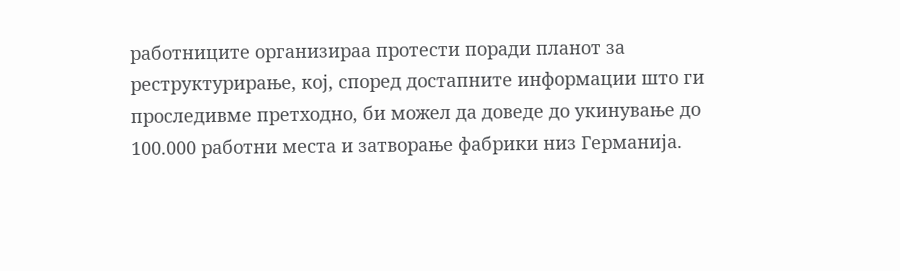работниците организираа протести поради планот за реструктурирање, кој, според достапните информации што ги проследивме претходно, би можел да доведе до укинување до 100.000 работни места и затворање фабрики низ Германија.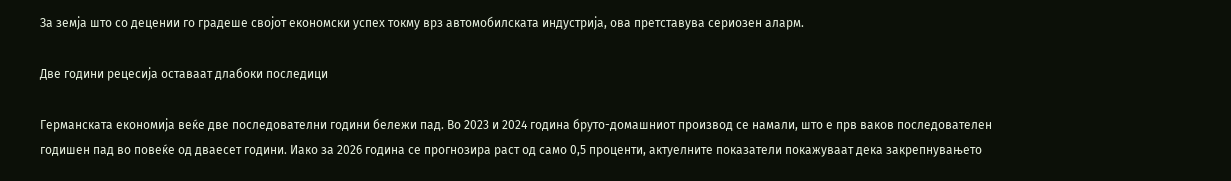За земја што со децении го градеше својот економски успех токму врз автомобилската индустрија, ова претставува сериозен аларм.

Две години рецесија оставаат длабоки последици

Германската економија веќе две последователни години бележи пад. Во 2023 и 2024 година бруто-домашниот производ се намали, што е прв ваков последователен годишен пад во повеќе од дваесет години. Иако за 2026 година се прогнозира раст од само 0,5 проценти, актуелните показатели покажуваат дека закрепнувањето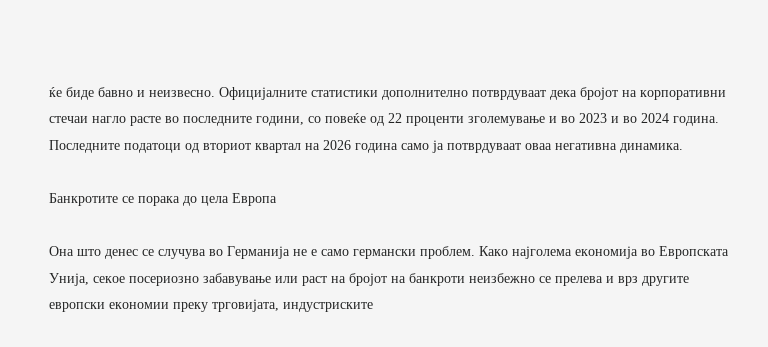ќе биде бавно и неизвесно. Официјалните статистики дополнително потврдуваат дека бројот на корпоративни стечаи нагло расте во последните години, со повеќе од 22 проценти зголемување и во 2023 и во 2024 година. Последните податоци од вториот квартал на 2026 година само ја потврдуваат оваа негативна динамика.

Банкротите се порака до цела Европа

Она што денес се случува во Германија не е само германски проблем. Како најголема економија во Европската Унија, секое посериозно забавување или раст на бројот на банкроти неизбежно се прелева и врз другите европски економии преку трговијата, индустриските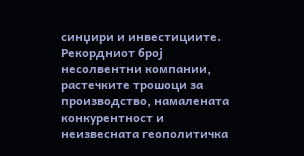синџири и инвестициите. Рекордниот број несолвентни компании, растечките трошоци за производство, намалената конкурентност и неизвесната геополитичка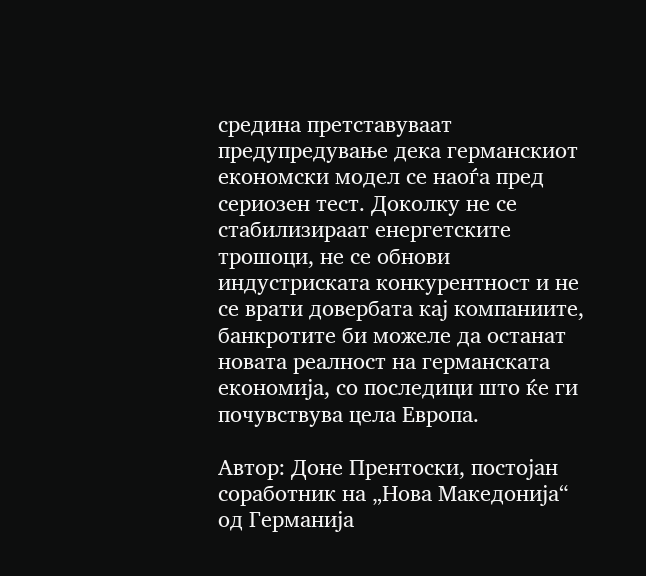средина претставуваат предупредување дека германскиот економски модел се наоѓа пред сериозен тест. Доколку не се стабилизираат енергетските трошоци, не се обнови индустриската конкурентност и не се врати довербата кај компаниите, банкротите би можеле да останат новата реалност на германската економија, со последици што ќе ги почувствува цела Европа.

Автор: Доне Прентоски, постојан соработник на „Нова Македонија“ од Германија